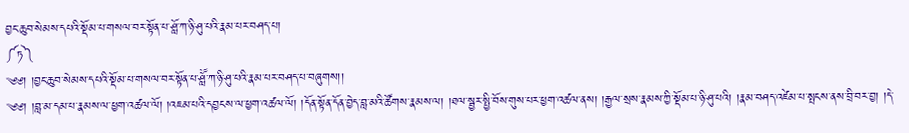བྱང་ཆུབ་སེམས་དཔའི་སྡོམ་པ་གསལ་བར་སྟོན་པ་ཤློ་ཀ་ཉི་ཤུ་པའི་རྣམ་པར་བཤད་པ།
༼ཏ༽
༄༅། །བྱང་ཆུབ་སེམས་དཔའི་སྡོམ་པ་གསལ་བར་སྟོན་པ་ཤླཽ་ཀ་ཉི་ཤུ་པའི་རྣམ་པར་བཤད་པ་བཞུགས།།
༄༅། །བླ་མ་དམ་པ་རྣམས་ལ་ཕྱག་འཚལ་ལོ། །འཇམ་པའི་དབྱངས་ལ་ཕྱག་འཚལ་ལོ། །དོན་སྟོན་དོན་བྱེད་བླ་མའི་ཚོགས་རྣམས་ལ། །ཐལ་སྦྱར་སྤྱི་བོས་གུས་པར་ཕྱག་འཚལ་ནས། །རྒྱལ་སྲས་རྣམས་ཀྱི་སྡོམ་པ་ཉི་ཤུ་པའི། །རྣམ་བཤད་འཛེམ་པ་སྤངས་ནས་བྲི་བར་བྱ། །དེ་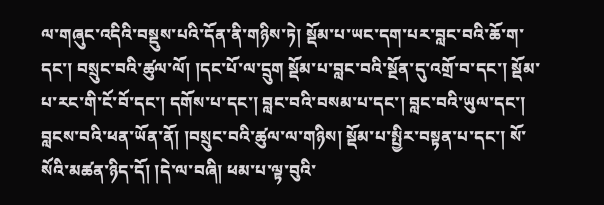ལ་གཞུང་འདིའི་བསྡུས་པའི་དོན་ནི་གཉིས་ཏེ། སྡོམ་པ་ཡང་དག་པར་བླང་བའི་ཆོ་ག་དང་། བསྲུང་བའི་ཚུལ་ལོ། །དང་པོ་ལ་དྲུག སྡོམ་པ་བླང་བའི་སྔོན་དུ་འགྲོ་བ་དང་། སྡོམ་པ་རང་གི་ངོ་བོ་དང་། དགོས་པ་དང་། བླང་བའི་བསམ་པ་དང་། བླང་བའི་ཡུལ་དང་། བླངས་བའི་ཕན་ཡོན་ནོ། །བསྲུང་བའི་ཚུལ་ལ་གཉིས། སྡོམ་པ་སྤྱིར་བསྟན་པ་དང་། སོ་སོའི་མཚན་ཉིད་དོ། །དེ་ལ་བཞི། ཕམ་པ་ལྟ་བུའི་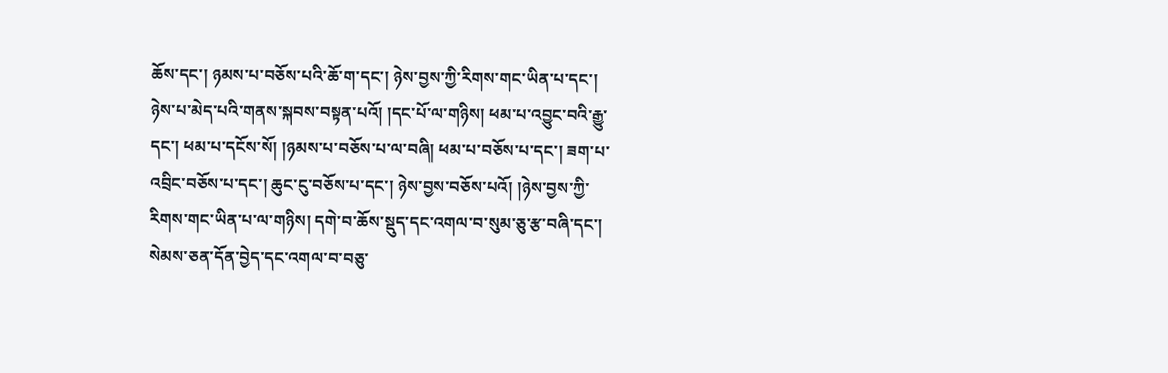ཆོས་དང་། ཉམས་པ་བཅོས་པའི་ཆོ་ག་དང་། ཉེས་བྱས་ཀྱི་རིགས་གང་ཡིན་པ་དང་། ཉེས་པ་མེད་པའི་གནས་སྐབས་བསྟན་པའོ། །དང་པོ་ལ་གཉིས། ཕམ་པ་འབྱུང་བའི་རྒྱུ་དང་། ཕམ་པ་དངོས་སོ། །ཉམས་པ་བཅོས་པ་ལ་བཞི། ཕམ་པ་བཅོས་པ་དང་། ཟག་པ་འབྲིང་བཅོས་པ་དང་། ཆུང་ངུ་བཅོས་པ་དང་། ཉེས་བྱས་བཅོས་པའོ། །ཉེས་བྱས་ཀྱི་རིགས་གང་ཡིན་པ་ལ་གཉིས། དགེ་བ་ཆོས་སྡུད་དང་འགལ་བ་སུམ་ཅུ་རྩ་བཞི་དང་། སེམས་ཅན་དོན་བྱེད་དང་འགལ་བ་བཅུ་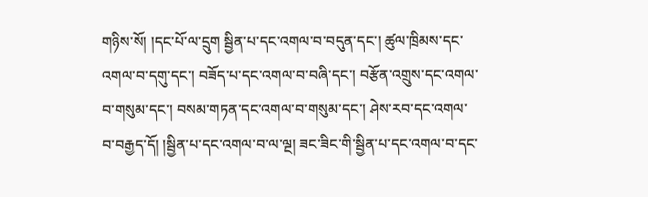གཉིས་སོ། །དང་པོ་ལ་དྲུག སྦྱིན་པ་དང་འགལ་བ་བདུན་དང་། ཚུལ་ཁྲིམས་དང་འགལ་བ་དགུ་དང་། བཟོད་པ་དང་འགལ་བ་བཞི་དང་། བརྩོན་འགྲུས་དང་འགལ་བ་གསུམ་དང་། བསམ་གཏན་དང་འགལ་བ་གསུམ་དང་། ཤེས་རབ་དང་འགལ་བ་བརྒྱད་དོ། །སྦྱིན་པ་དང་འགལ་བ་ལ་ལྔ། ཟང་ཟིང་གི་སྦྱིན་པ་དང་འགལ་བ་དང་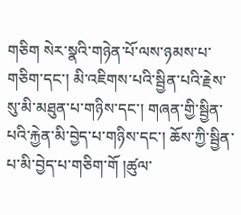གཅིག སེར་སྣའི་གཉེན་པོ་ལས་ཉམས་པ་གཅིག་དང་། མི་འཇིགས་པའི་སྦྱིན་པའི་རྗེས་སུ་མི་མཐུན་པ་གཉིས་དང་། གཞན་གྱི་སྦྱིན་པའི་རྐྱེན་མི་བྱེད་པ་གཉིས་དང་། ཆོས་ཀྱི་སྦྱིན་པ་མི་བྱེད་པ་གཅིག་གོ །ཚུལ་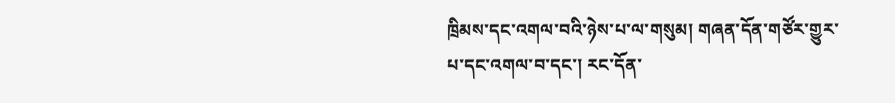ཁྲིམས་དང་འགལ་བའི་ཉེས་པ་ལ་གསུམ། གཞན་དོན་གཙོར་གྱུར་པ་དང་འགལ་བ་དང་། རང་དོན་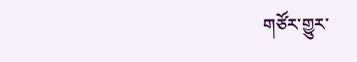གཙོར་གྱུར་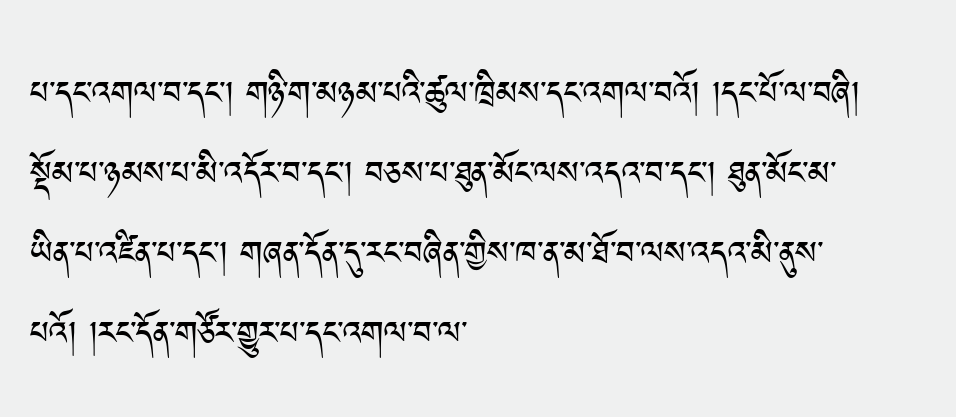པ་དང་འགལ་བ་དང་། གཉི་ག་མཉམ་པའི་ཚུལ་ཁྲིམས་དང་འགལ་བའོ། །དང་པོ་ལ་བཞི། སྡོམ་པ་ཉམས་པ་མི་འདོར་བ་དང་། བཅས་པ་ཐུན་མོང་ལས་འདའ་བ་དང་། ཐུན་མོང་མ་ཡིན་པ་འཛིན་པ་དང་། གཞན་དོན་དུ་རང་བཞིན་གྱིས་ཁ་ན་མ་ཐོ་བ་ལས་འདའ་མི་ནུས་པའོ། །རང་དོན་གཙོར་གྱུར་པ་དང་འགལ་བ་ལ་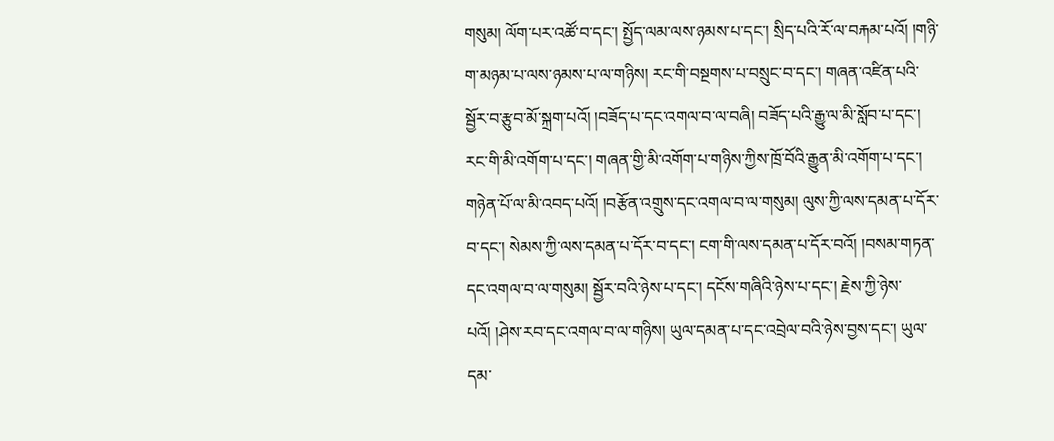གསུམ། ལོག་པར་འཚོ་བ་དང་། སྤྱོད་ལམ་ལས་ཉམས་པ་དང་། སྲིད་པའི་རོ་ལ་བརྐམ་པའོ། །གཉི་ག་མཉམ་པ་ལས་ཉམས་པ་ལ་གཉིས། རང་གི་བསྔགས་པ་བསྲུང་བ་དང་། གཞན་འཛིན་པའི་སྦྱོར་བ་རྩུབ་མོ་སྐྲག་པའོ། །བཟོད་པ་དང་འགལ་བ་ལ་བཞི། བཟོད་པའི་རྒྱུ་ལ་མི་སློབ་པ་དང་། རང་གི་མི་འགོག་པ་དང་། གཞན་གྱི་མི་འགོག་པ་གཉིས་ཀྱིས་ཁྲོ་བོའི་རྒྱུན་མི་འགོག་པ་དང་། གཉེན་པོ་ལ་མི་འབད་པའོ། །བརྩོན་འགྲུས་དང་འགལ་བ་ལ་གསུམ། ལུས་ཀྱི་ལས་དམན་པ་དོར་བ་དང་། སེམས་ཀྱི་ལས་དམན་པ་དོར་བ་དང་། ངག་གི་ལས་དམན་པ་དོར་བའོ། །བསམ་གཏན་དང་འགལ་བ་ལ་གསུམ། སྦྱོར་བའི་ཉེས་པ་དང་། དངོས་གཞིའི་ཉེས་པ་དང་། རྗེས་ཀྱི་ཉེས་པའོ། །ཤེས་རབ་དང་འགལ་བ་ལ་གཉིས། ཡུལ་དམན་པ་དང་འབྲེལ་བའི་ཉེས་བྱས་དང་། ཡུལ་དམ་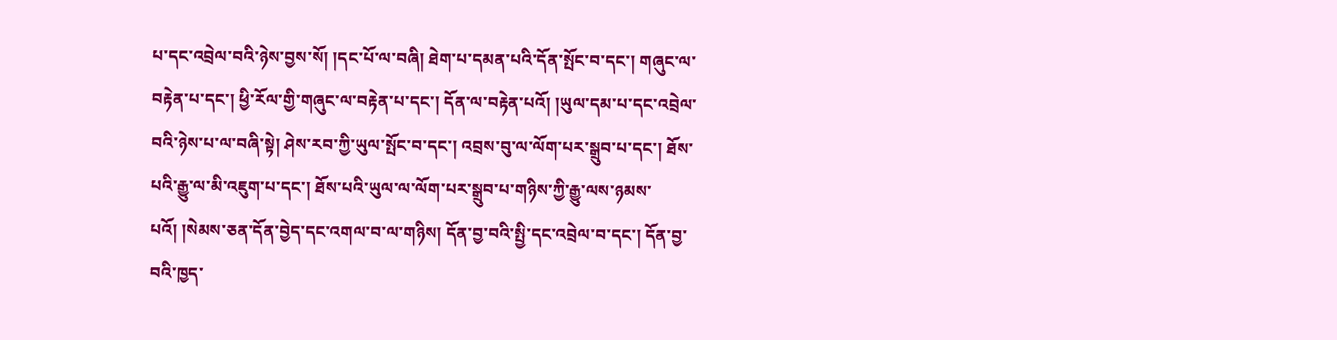པ་དང་འབྲེལ་བའི་ཉེས་བྱས་སོ། །དང་པོ་ལ་བཞི། ཐེག་པ་དམན་པའི་དོན་སྤོང་བ་དང་། གཞུང་ལ་བརྟེན་པ་དང་། ཕྱི་རོལ་གྱི་གཞུང་ལ་བརྟེན་པ་དང་། དོན་ལ་བརྟེན་པའོ། །ཡུལ་དམ་པ་དང་འབྲེལ་བའི་ཉེས་པ་ལ་བཞི་སྟེ། ཤེས་རབ་ཀྱི་ཡུལ་སྤོང་བ་དང་། འབྲས་བུ་ལ་ལོག་པར་སྒྲུབ་པ་དང་། ཐོས་པའི་རྒྱུ་ལ་མི་འཇུག་པ་དང་། ཐོས་པའི་ཡུལ་ལ་ལོག་པར་སྒྲུབ་པ་གཉིས་ཀྱི་རྒྱུ་ལས་ཉམས་པའོ། །སེམས་ཅན་དོན་བྱེད་དང་འགལ་བ་ལ་གཉིས། དོན་བྱ་བའི་སྤྱི་དང་འབྲེལ་བ་དང་། དོན་བྱ་བའི་ཁྱད་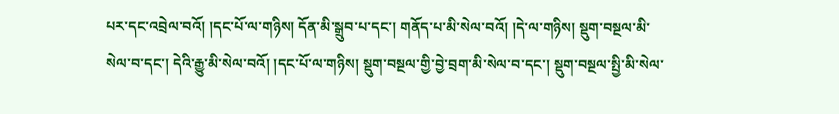པར་དང་འབྲེལ་བའོ། །དང་པོ་ལ་གཉིས། དོན་མི་སྒྲུབ་པ་དང་། གནོད་པ་མི་སེལ་བའོ། །དེ་ལ་གཉིས། སྡུག་བསྔལ་མི་སེལ་བ་དང་། དེའི་རྒྱུ་མི་སེལ་བའོ། །དང་པོ་ལ་གཉིས། སྡུག་བསྔལ་གྱི་བྱེ་བྲག་མི་སེལ་བ་དང་། སྡུག་བསྔལ་སྤྱི་མི་སེལ་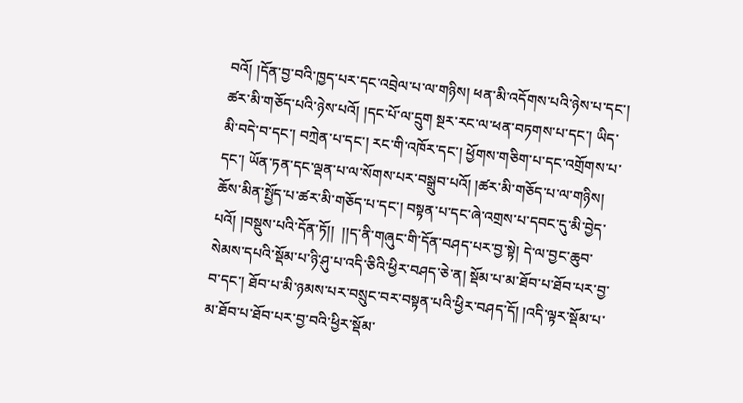བའོ། །དོན་བྱ་བའི་ཁྱད་པར་དང་འབྲེལ་པ་ལ་གཉིས། ཕན་མི་འདོགས་པའི་ཉེས་པ་དང་། ཚར་མི་གཅོད་པའི་ཉེས་པའོ། །དང་པོ་ལ་དྲུག སྔར་རང་ལ་ཕན་བཏགས་པ་དང་། ཡིད་མི་བདེ་བ་དང་། བཀྲེན་པ་དང་། རང་གི་འཁོར་དང་། ཕྱོགས་གཅིག་པ་དང་འགྲོགས་པ་དང་། ཡོན་ཏན་དང་ལྡན་པ་ལ་སོགས་པར་བསྒྲུབ་པའོ། །ཚར་མི་གཅོད་པ་ལ་གཉིས། ཆོས་མིན་སྤྱོད་པ་ཚར་མི་གཅོད་པ་དང་། བསྟན་པ་དང་ཞེ་འགྲས་པ་དབང་དུ་མི་བྱེད་པའོ། །བསྡུས་པའི་དོན་ཏོ།།  །།ད་ནི་གཞུང་གི་དོན་བཤད་པར་བྱ་སྟེ། དེ་ལ་བྱང་ཆུབ་སེམས་དཔའི་སྡོམ་པ་ཉི་ཤུ་པ་འདི་ཅིའི་ཕྱིར་བཤད་ཅེ་ན། སྡོམ་པ་མ་ཐོབ་པ་ཐོབ་པར་བྱ་བ་དང་། ཐོབ་པ་མི་ཉམས་པར་བསྲུང་བར་བསྟན་པའི་ཕྱིར་བཤད་དོ། །འདི་ལྟར་སྡོམ་པ་མ་ཐོབ་པ་ཐོབ་པར་བྱ་བའི་ཕྱིར་སྡོམ་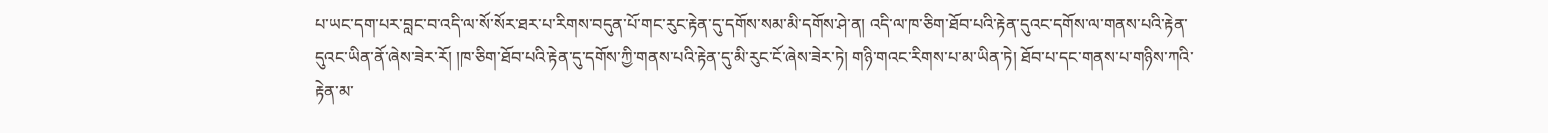པ་ཡང་དག་པར་བླང་བ་འདི་ལ་སོ་སོར་ཐར་པ་རིགས་བདུན་པོ་གང་རུང་རྟེན་དུ་དགོས་སམ་མི་དགོས་ཤེ་ན། འདི་ལ་ཁ་ཅིག་ཐོབ་པའི་རྟེན་དུའང་དགོས་ལ་གནས་པའི་རྟེན་དུའང་ཡིན་ནོ་ཞེས་ཟེར་རོ། །ཁ་ཅིག་ཐོབ་པའི་རྟེན་དུ་དགོས་ཀྱི་གནས་པའི་རྟེན་དུ་མི་རུང་ངོ་ཞེས་ཟེར་ཏེ། གཉི་གའང་རིགས་པ་མ་ཡིན་ཏེ། ཐོབ་པ་དང་གནས་པ་གཉིས་ཀའི་རྟེན་མ་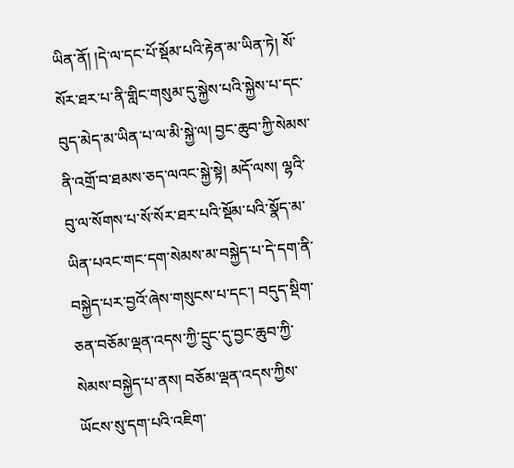ཡིན་ནོ། །དེ་ལ་དང་པོ་སྡོམ་པའི་རྟེན་མ་ཡིན་ཏེ། སོ་སོར་ཐར་པ་ནི་གླིང་གསུམ་དུ་སྐྱེས་པའི་སྐྱེས་པ་དང་བུད་མེད་མ་ཡིན་པ་ལ་མི་སྐྱེ་ལ། བྱང་ཆུབ་ཀྱི་སེམས་ནི་འགྲོ་བ་ཐམས་ཅད་ལའང་སྐྱེ་སྟེ། མདོ་ལས། ལྷའི་བུ་ལ་སོགས་པ་སོ་སོར་ཐར་པའི་སྡོམ་པའི་སྣོད་མ་ཡིན་པའང་གང་དག་སེམས་མ་བསྐྱེད་པ་དེ་དག་ནི་བསྐྱེད་པར་བྱའོ་ཞེས་གསུངས་པ་དང་། བདུད་སྡིག་ཅན་བཅོམ་ལྡན་འདས་ཀྱི་དྲུང་དུ་བྱང་ཆུབ་ཀྱི་སེམས་བསྐྱེད་པ་ནས། བཅོམ་ལྡན་འདས་ཀྱིས་ཡོངས་སུ་དག་པའི་འཇིག་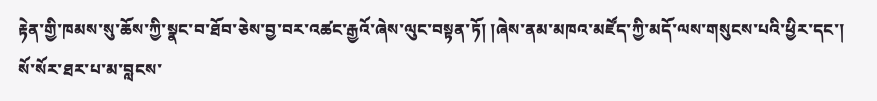རྟེན་གྱི་ཁམས་སུ་ཆོས་ཀྱི་སྣང་བ་ཐོབ་ཅེས་བྱ་བར་འཚང་རྒྱའོ་ཞེས་ལུང་བསྟན་ཏོ། །ཞེས་ནམ་མཁའ་མཛོད་ཀྱི་མདོ་ལས་གསུངས་པའི་ཕྱིར་དང་། སོ་སོར་ཐར་པ་མ་བླངས་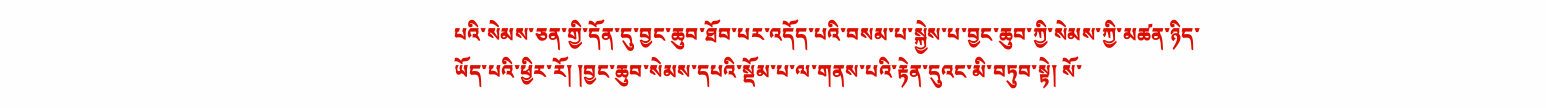པའི་སེམས་ཅན་གྱི་དོན་དུ་བྱང་ཆུབ་ཐོབ་པར་འདོད་པའི་བསམ་པ་སྐྱེས་པ་བྱང་ཆུབ་ཀྱི་སེམས་ཀྱི་མཚན་ཉིད་ཡོད་པའི་ཕྱིར་རོ། །བྱང་ཆུབ་སེམས་དཔའི་སྡོམ་པ་ལ་གནས་པའི་རྟེན་དུའང་མི་བཏུབ་སྟེ། སོ་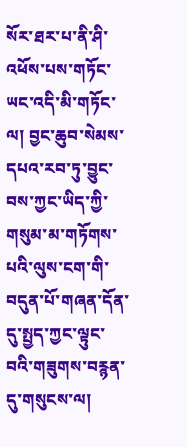སོར་ཐར་པ་ནི་ཤི་འཕོས་པས་གཏོང་ཡང་འདི་མི་གཏོང་ལ། བྱང་ཆུབ་སེམས་དཔའ་རབ་ཏུ་བྱུང་བས་ཀྱང་ཡིད་ཀྱི་གསུམ་མ་གཏོགས་པའི་ལུས་ངག་གི་བདུན་པོ་གཞན་དོན་དུ་སྤྱད་ཀྱང་ལྟུང་བའི་གཟུགས་བརྙན་དུ་གསུངས་ལ།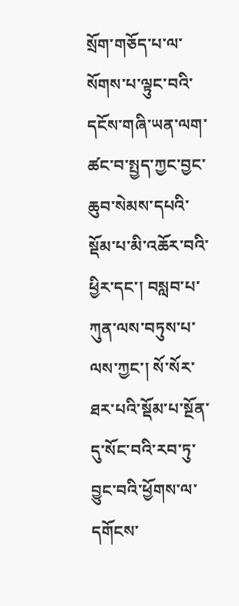སྲོག་གཅོད་པ་ལ་སོགས་པ་ལྟུང་བའི་དངོས་གཞི་ཡན་ལག་ཚང་བ་སྤྱད་ཀྱང་བྱང་ཆུབ་སེམས་དཔའི་སྡོམ་པ་མི་འཆོར་བའི་ཕྱིར་དང་། བསླབ་པ་ཀུན་ལས་བཏུས་པ་ལས་ཀྱང་། སོ་སོར་ཐར་པའི་སྡོམ་པ་སྔོན་དུ་སོང་བའི་རབ་ཏུ་བྱུང་བའི་ཕྱོགས་ལ་དགོངས་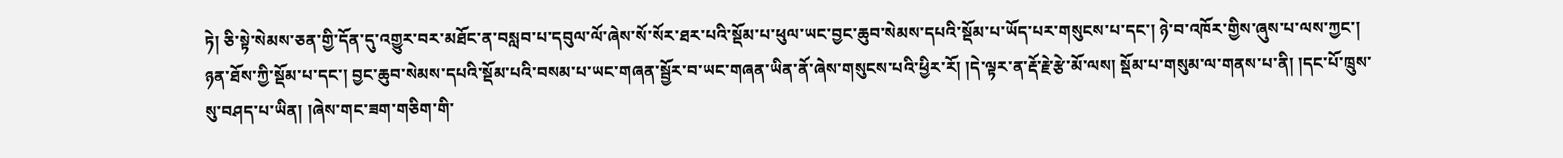ཏེ། ཅི་སྟེ་སེམས་ཅན་གྱི་དོན་དུ་འགྱུར་བར་མཐོང་ན་བསླབ་པ་དབུལ་ལོ་ཞེས་སོ་སོར་ཐར་པའི་སྡོམ་པ་ཕུལ་ཡང་བྱང་ཆུབ་སེམས་དཔའི་སྡོམ་པ་ཡོད་པར་གསུངས་པ་དང་། ཉེ་བ་འཁོར་གྱིས་ཞུས་པ་ལས་ཀྱང་། ཉན་ཐོས་ཀྱི་སྡོམ་པ་དང་། བྱང་ཆུབ་སེམས་དཔའི་སྡོམ་པའི་བསམ་པ་ཡང་གཞན་སྦྱོར་བ་ཡང་གཞན་ཡིན་ནོ་ཞེས་གསུངས་པའི་ཕྱིར་རོ། །དེ་ལྟར་ན་རྡོ་རྗེ་རྩེ་མོ་ལས། སྡོམ་པ་གསུམ་ལ་གནས་པ་ནི། །དང་པོ་ཁྲུས་སུ་བཤད་པ་ཡིན། །ཞེས་གང་ཟག་གཅིག་གི་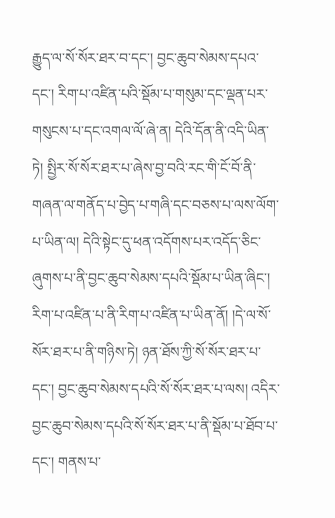རྒྱུད་ལ་སོ་སོར་ཐར་བ་དང་། བྱང་ཆུབ་སེམས་དཔའ་དང་། རིག་པ་འཛིན་པའི་སྡོམ་པ་གསུམ་དང་ལྡན་པར་གསུངས་པ་དང་འགལ་ལོ་ཞེ་ན། དེའི་དོན་ནི་འདི་ཡིན་ཏེ། སྤྱིར་སོ་སོར་ཐར་པ་ཞེས་བྱ་བའི་རང་གི་ངོ་བོ་ནི་གཞན་ལ་གནོད་པ་བྱེད་པ་གཞི་དང་བཅས་པ་ལས་ལོག་པ་ཡིན་ལ། དེའི་སྟེང་དུ་ཕན་འདོགས་པར་འདོད་ཅིང་ཞུགས་པ་ནི་བྱང་ཆུབ་སེམས་དཔའི་སྡོམ་པ་ཡིན་ཞིང་། རིག་པ་འཛིན་པ་ནི་རིག་པ་འཛིན་པ་ཡིན་ནོ། །དེ་ལ་སོ་སོར་ཐར་པ་ནི་གཉིས་ཏེ། ཉན་ཐོས་ཀྱི་སོ་སོར་ཐར་པ་དང་། བྱང་ཆུབ་སེམས་དཔའི་སོ་སོར་ཐར་པ་ལས། འདིར་བྱང་ཆུབ་སེམས་དཔའི་སོ་སོར་ཐར་པ་ནི་སྡོམ་པ་ཐོབ་པ་དང་། གནས་པ་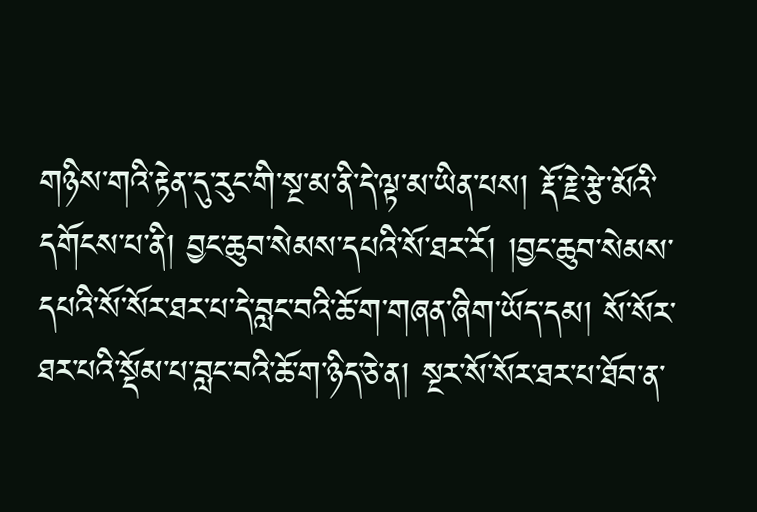གཉིས་གའི་རྟེན་དུ་རུང་གི་སྔ་མ་ནི་དེ་ལྟ་མ་ཡིན་པས། རྡོ་རྗེ་རྩེ་མོའི་དགོངས་པ་ནི། བྱང་ཆུབ་སེམས་དཔའི་སོ་ཐར་རོ། །བྱང་ཆུབ་སེམས་དཔའི་སོ་སོར་ཐར་པ་དེ་བླང་བའི་ཆོ་ག་གཞན་ཞིག་ཡོད་དམ། སོ་སོར་ཐར་པའི་སྡོམ་པ་བླང་བའི་ཆོ་ག་ཉིད་ཅེ་ན། སྔར་སོ་སོར་ཐར་པ་ཐོབ་ན་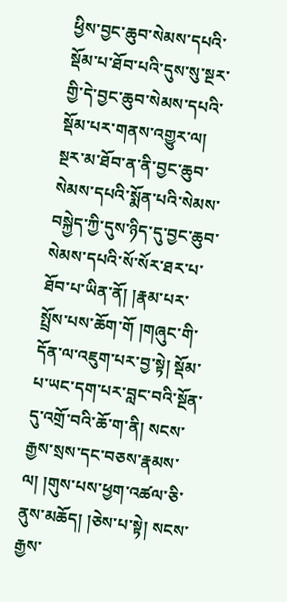ཕྱིས་བྱང་ཆུབ་སེམས་དཔའི་སྡོམ་པ་ཐོབ་པའི་དུས་སུ་སྔར་གྱི་དེ་བྱང་ཆུབ་སེམས་དཔའི་སྡོམ་པར་གནས་འགྱུར་ལ། སྔར་མ་ཐོབ་ན་ནི་བྱང་ཆུབ་སེམས་དཔའི་སྨོན་པའི་སེམས་བསྐྱེད་ཀྱི་དུས་ཉིད་དུ་བྱང་ཆུབ་སེམས་དཔའི་སོ་སོར་ཐར་པ་ཐོབ་པ་ཡིན་ནོ། །རྣམ་པར་སྤྲོས་པས་ཆོག་གོ །གཞུང་གི་དོན་ལ་འཇུག་པར་བྱ་སྟེ། སྡོམ་པ་ཡང་དག་པར་བླང་བའི་སྔོན་དུ་འགྲོ་བའི་ཆོ་ག་ནི། སངས་རྒྱས་སྲས་དང་བཅས་རྣམས་ལ། །གུས་པས་ཕྱག་འཚལ་ཅི་ནུས་མཆོད། །ཅེས་པ་སྟེ། སངས་རྒྱས་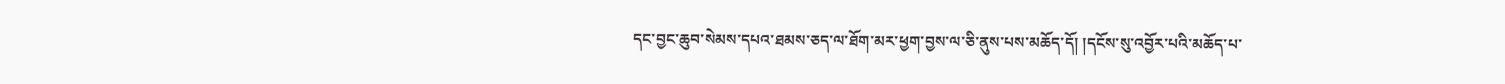དང་བྱང་ཆུབ་སེམས་དཔའ་ཐམས་ཅད་ལ་ཐོག་མར་ཕྱག་བྱས་ལ་ཅི་ནུས་པས་མཆོད་དོ། །དངོས་སུ་འབྱོར་པའི་མཆོད་པ་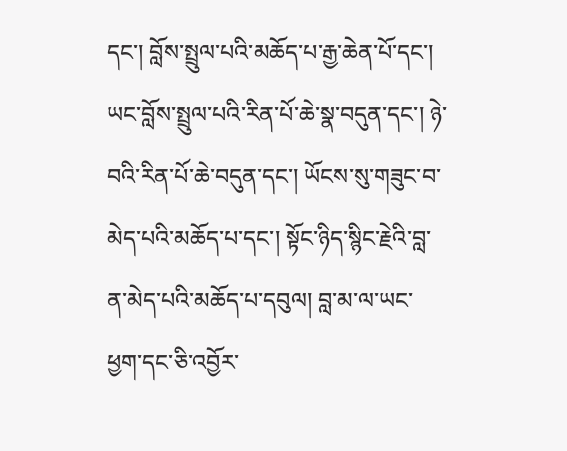དང་། བློས་སྤྲུལ་པའི་མཆོད་པ་རྒྱ་ཆེན་པོ་དང་། ཡང་བློས་སྤྲུལ་པའི་རིན་པོ་ཆེ་སྣ་བདུན་དང་། ཉེ་བའི་རིན་པོ་ཆེ་བདུན་དང་། ཡོངས་སུ་གཟུང་བ་མེད་པའི་མཆོད་པ་དང་། སྟོང་ཉིད་སྙིང་རྗེའི་བླ་ན་མེད་པའི་མཆོད་པ་དབུལ། བླ་མ་ལ་ཡང་ཕྱག་དང་ཅི་འབྱོར་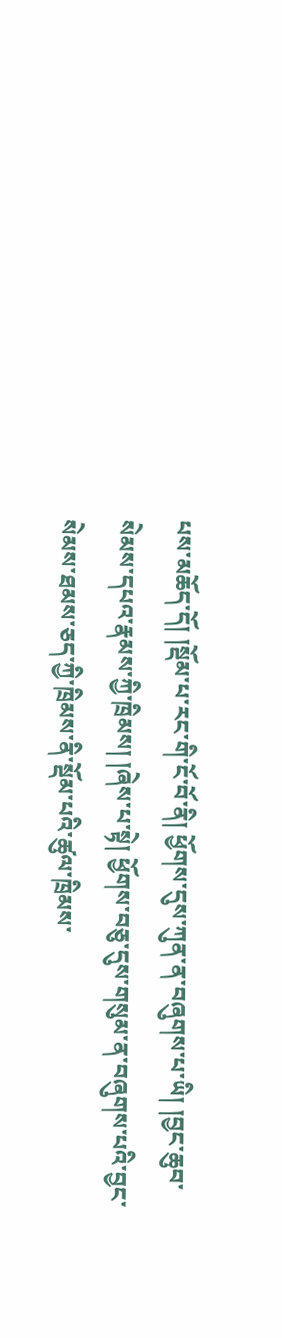པས་མཆོད་དོ། །སྡོམ་པ་རང་གི་ངོ་བོ་ནི། ཕྱོགས་དུས་ཀུན་ན་བཞུགས་པ་ཡི། །བྱང་ཆུབ་སེམས་དཔའ་རྣམས་ཀྱི་ཁྲིམས། །ཞེས་པ་སྟེ། ཕྱོགས་བཅུ་དུས་གསུམ་ན་བཞུགས་པའི་བྱང་སེམས་ཐམས་ཅད་ཀྱི་ཁྲིམས་ནི་སྡོམ་པའི་ཚུལ་ཁྲིམས་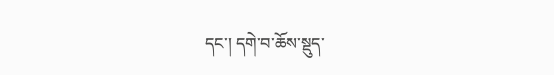དང་། དགེ་བ་ཆོས་སྡུད་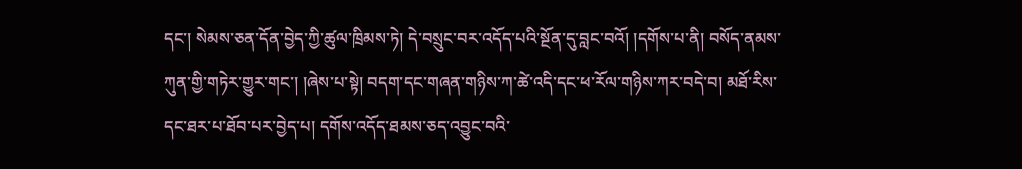དང་། སེམས་ཅན་དོན་བྱེད་ཀྱི་ཚུལ་ཁྲིམས་ཏེ། དེ་བསྲུང་བར་འདོད་པའི་སྔོན་དུ་བླང་བའོ། །དགོས་པ་ནི། བསོད་ནམས་ཀུན་གྱི་གཏེར་གྱུར་གང་། །ཞེས་པ་སྟེ། བདག་དང་གཞན་གཉིས་ཀ་ཚེ་འདི་དང་ཕ་རོལ་གཉིས་ཀར་བདེ་བ། མཐོ་རིས་དང་ཐར་པ་ཐོབ་པར་བྱེད་པ། དགོས་འདོད་ཐམས་ཅད་འབྱུང་བའི་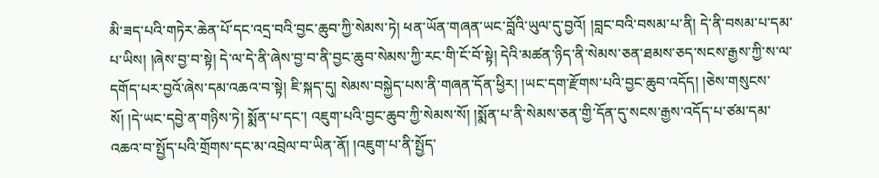མི་ཟད་པའི་གཏེར་ཆེན་པོ་དང་འདྲ་བའི་བྱང་ཆུབ་ཀྱི་སེམས་ཏེ། ཕན་ཡོན་གཞན་ཡང་བློའི་ཡུལ་དུ་བྱའོ། །བླང་བའི་བསམ་པ་ནི། དེ་ནི་བསམ་པ་དམ་པ་ཡིས། །ཞེས་བྱ་བ་སྟེ། དེ་ལ་དེ་ནི་ཞེས་བྱ་བ་ནི་བྱང་ཆུབ་སེམས་ཀྱི་རང་གི་ངོ་བོ་སྟེ། དེའི་མཚན་ཉིད་ནི་སེམས་ཅན་ཐམས་ཅད་སངས་རྒྱས་ཀྱི་ས་ལ་དགོད་པར་བྱའོ་ཞེས་དམ་འཆའ་བ་སྟེ། ཇི་སྐད་དུ། སེམས་བསྐྱེད་པས་ནི་གཞན་དོན་ཕྱིར། །ཡང་དག་རྫོགས་པའི་བྱང་ཆུབ་འདོད། །ཅེས་གསུངས་སོ། །དེ་ཡང་དབྱེ་ན་གཉིས་ཏེ། སྨོན་པ་དང་། འཇུག་པའི་བྱང་ཆུབ་ཀྱི་སེམས་སོ། །སྨོན་པ་ནི་སེམས་ཅན་གྱི་དོན་དུ་སངས་རྒྱས་འདོད་པ་ཙམ་དམ་འཆའ་བ་སྤྱོད་པའི་གྲོགས་དང་མ་འབྲེལ་བ་ཡིན་ནོ། །འཇུག་པ་ནི་སྤྱོད་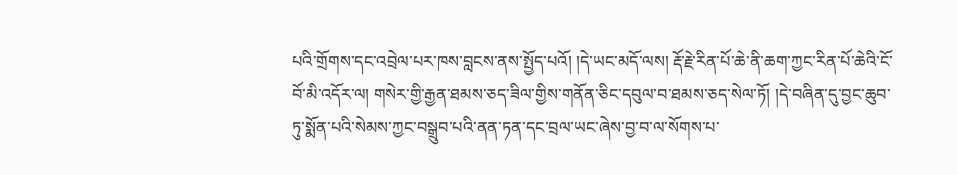པའི་གྲོགས་དང་འབྲེལ་པར་ཁས་བླངས་ནས་སྤྱོད་པའོ། །དེ་ཡང་མདོ་ལས། རྡོ་རྗེ་རིན་པོ་ཆེ་ནི་ཆག་ཀྱང་རིན་པོ་ཆེའི་ངོ་བོ་མི་འདོར་ལ། གསེར་གྱི་རྒྱན་ཐམས་ཅད་ཟིལ་གྱིས་གནོན་ཅིང་དབུལ་བ་ཐམས་ཅད་སེལ་ཏོ། །དེ་བཞིན་དུ་བྱང་ཆུབ་ཏུ་སྨོན་པའི་སེམས་ཀྱང་བསྒྲུབ་པའི་ནན་ཏན་དང་བྲལ་ཡང་ཞེས་བྱ་བ་ལ་སོགས་པ་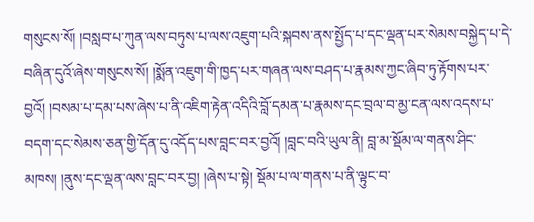གསུངས་སོ། །བསླབ་པ་ཀུན་ལས་བཏུས་པ་ལས་འཇུག་པའི་སྐབས་ནས་སྤྱོད་པ་དང་ལྡན་པར་སེམས་བསྐྱེད་པ་དེ་བཞིན་དུའོ་ཞེས་གསུངས་སོ། །སྨོན་འཇུག་གི་ཁྱད་པར་གཞན་ལས་བཤད་པ་རྣམས་ཀྱང་ཞིབ་ཏུ་རྟོགས་པར་བྱའོ། །བསམ་པ་དམ་པས་ཞེས་པ་ནི་འཇིག་རྟེན་འདིའི་བློ་དམན་པ་རྣམས་དང་བྲལ་བ་མྱ་ངན་ལས་འདས་པ་བདག་དང་སེམས་ཅན་གྱི་དོན་དུ་འདོད་པས་བླང་བར་བྱའོ། །བླང་བའི་ཡུལ་ནི། བླ་མ་སྡོམ་ལ་གནས་ཤིང་མཁས། །ནུས་དང་ལྡན་ལས་བླང་བར་བྱ། །ཞེས་པ་སྟེ། སྡོམ་པ་ལ་གནས་པ་ནི་ལྟུང་བ་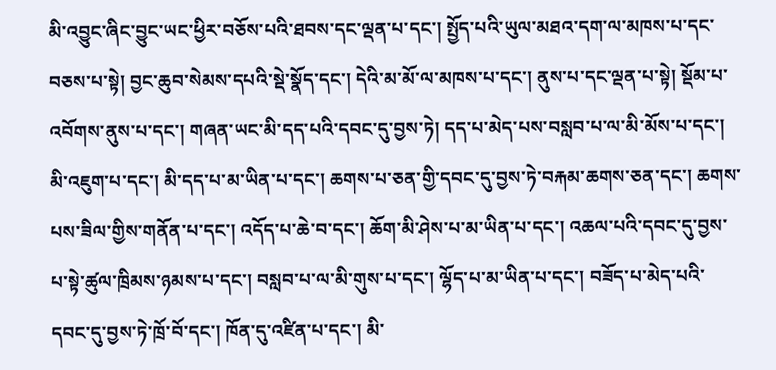མི་འབྱུང་ཞིང་བྱུང་ཡང་ཕྱིར་བཅོས་པའི་ཐབས་དང་ལྡན་པ་དང་། སྤྱོད་པའི་ཡུལ་མཐའ་དག་ལ་མཁས་པ་དང་བཅས་པ་སྟེ། བྱང་ཆུབ་སེམས་དཔའི་སྡེ་སྣོད་དང་། དེའི་མ་མོ་ལ་མཁས་པ་དང་། ནུས་པ་དང་ལྡན་པ་སྟེ། སྡོམ་པ་འབོགས་ནུས་པ་དང་། གཞན་ཡང་མི་དད་པའི་དབང་དུ་བྱས་ཏེ། དད་པ་མེད་པས་བསླབ་པ་ལ་མི་མོས་པ་དང་། མི་འཇུག་པ་དང་། མི་དད་པ་མ་ཡིན་པ་དང་། ཆགས་པ་ཅན་གྱི་དབང་དུ་བྱས་ཏེ་བརྐམ་ཆགས་ཅན་དང་། ཆགས་པས་ཟིལ་གྱིས་གནོན་པ་དང་། འདོད་པ་ཆེ་བ་དང་། ཆོག་མི་ཤེས་པ་མ་ཡིན་པ་དང་། འཆལ་པའི་དབང་དུ་བྱས་པ་སྟེ་ཚུལ་ཁྲིམས་ཉམས་པ་དང་། བསླབ་པ་ལ་མི་གུས་པ་དང་། ལྷོད་པ་མ་ཡིན་པ་དང་། བཟོད་པ་མེད་པའི་དབང་དུ་བྱས་ཏེ་ཁྲོ་བོ་དང་། ཁོན་དུ་འཛིན་པ་དང་། མི་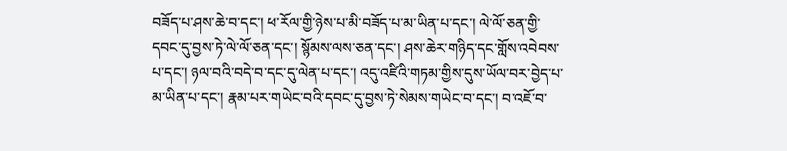བཟོད་པ་ཤས་ཆེ་བ་དང་། ཕ་རོལ་གྱི་ཉེས་པ་མི་བཟོད་པ་མ་ཡིན་པ་དང་། ལེ་ལོ་ཅན་གྱི་དབང་དུ་བྱས་ཏེ་ལེ་ལོ་ཅན་དང་། སྙོམས་ལས་ཅན་དང་། ཤས་ཆེར་གཉིད་དང་གློས་འབེབས་པ་དང་། ཉལ་བའི་བདེ་བ་དང་དུ་ལེན་པ་དང་། འདུ་འཛིའི་གཏམ་གྱིས་དུས་ཡོལ་བར་བྱེད་པ་མ་ཡིན་པ་དང་། རྣམ་པར་གཡེང་བའི་དབང་དུ་བྱས་ཏེ་སེམས་གཡེང་བ་དང་། བ་འཇོ་བ་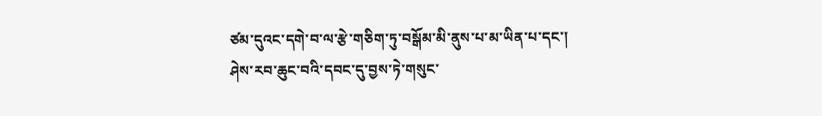ཙམ་དུའང་དགེ་བ་ལ་རྩེ་གཅིག་ཏུ་བསྒོམ་མི་ནུས་པ་མ་ཡིན་པ་དང་། ཤེས་རབ་ཆུང་བའི་དབང་དུ་བྱས་ཏེ་གསུང་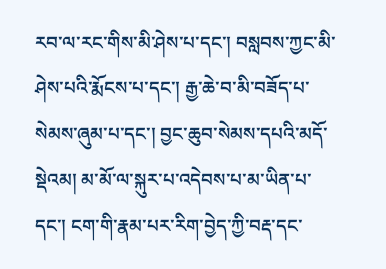རབ་ལ་རང་གིས་མི་ཤེས་པ་དང་། བསླབས་ཀྱང་མི་ཤེས་པའི་རྨོངས་པ་དང་། རྒྱ་ཆེ་བ་མི་བཟོད་པ་སེམས་ཞུམ་པ་དང་། བྱང་ཆུབ་སེམས་དཔའི་མདོ་སྡེའམ། མ་མོ་ལ་སྐུར་པ་འདེབས་པ་མ་ཡིན་པ་དང་། ངག་གི་རྣམ་པར་རིག་བྱེད་ཀྱི་བརྡ་དང་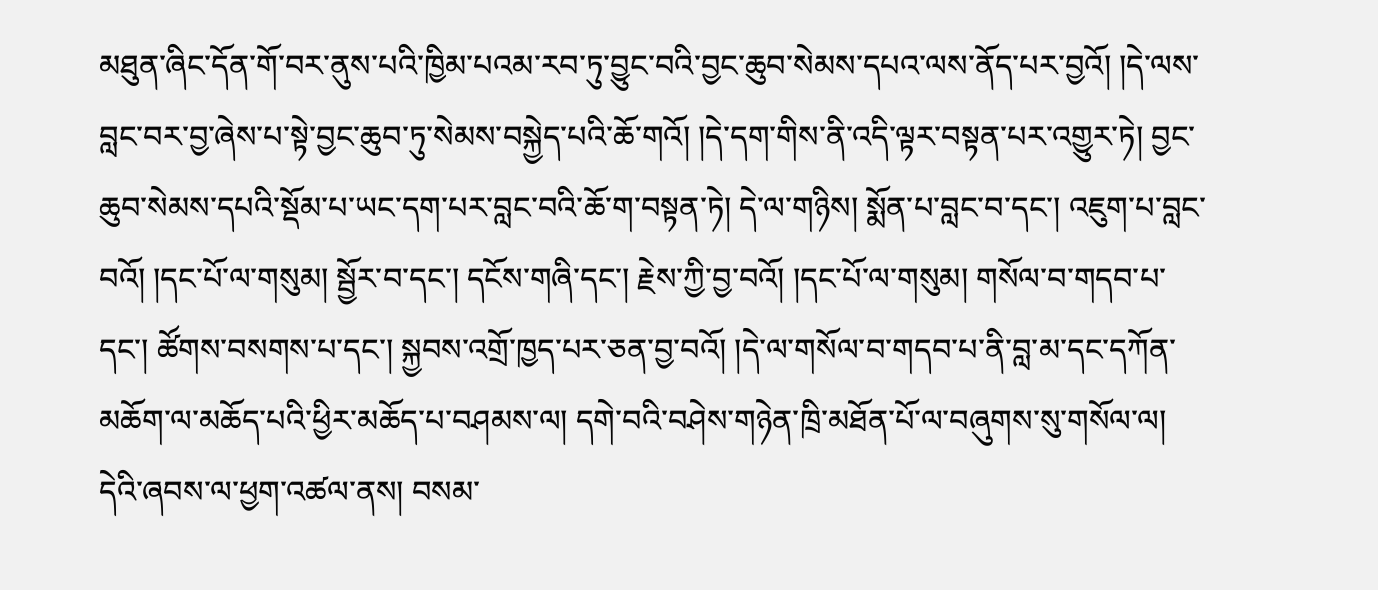མཐུན་ཞིང་དོན་གོ་བར་ནུས་པའི་ཁྱིམ་པའམ་རབ་ཏུ་བྱུང་བའི་བྱང་ཆུབ་སེམས་དཔའ་ལས་ནོད་པར་བྱའོ། །དེ་ལས་བླང་བར་བྱ་ཞེས་པ་སྟེ་བྱང་ཆུབ་ཏུ་སེམས་བསྐྱེད་པའི་ཆོ་གའོ། །དེ་དག་གིས་ནི་འདི་ལྟར་བསྟན་པར་འགྱུར་ཏེ། བྱང་ཆུབ་སེམས་དཔའི་སྡོམ་པ་ཡང་དག་པར་བླང་བའི་ཆོ་ག་བསྟན་ཏེ། དེ་ལ་གཉིས། སྨོན་པ་བླང་བ་དང་། འཇུག་པ་བླང་བའོ། །དང་པོ་ལ་གསུམ། སྦྱོར་བ་དང་། དངོས་གཞི་དང་། རྗེས་ཀྱི་བྱ་བའོ། །དང་པོ་ལ་གསུམ། གསོལ་བ་གདབ་པ་དང་། ཚོགས་བསགས་པ་དང་། སྐྱབས་འགྲོ་ཁྱད་པར་ཅན་བྱ་བའོ། །དེ་ལ་གསོལ་བ་གདབ་པ་ནི་བླ་མ་དང་དཀོན་མཆོག་ལ་མཆོད་པའི་ཕྱིར་མཆོད་པ་བཤམས་ལ། དགེ་བའི་བཤེས་གཉེན་ཁྲི་མཐོན་པོ་ལ་བཞུགས་སུ་གསོལ་ལ། དེའི་ཞབས་ལ་ཕྱག་འཚལ་ནས། བསམ་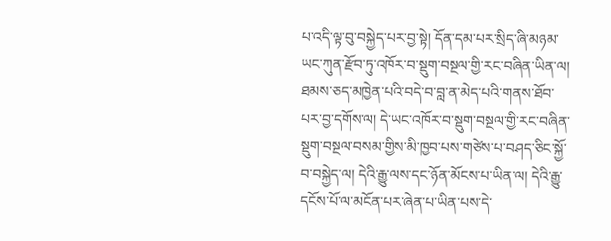པ་འདི་ལྟ་བུ་བསྐྱེད་པར་བྱ་སྟེ། དོན་དམ་པར་སྲིད་ཞི་མཉམ་ཡང་ཀུན་རྫོབ་ཏུ་འཁོར་བ་སྡུག་བསྔལ་གྱི་རང་བཞིན་ཡིན་ལ། ཐམས་ཅད་མཁྱེན་པའི་བདེ་བ་བླ་ན་མེད་པའི་གནས་ཐོབ་པར་བྱ་དགོས་ལ། དེ་ཡང་འཁོར་བ་སྡུག་བསྔལ་གྱི་རང་བཞིན་སྡུག་བསྔལ་བསམ་གྱིས་མི་ཁྱབ་པས་གཙེས་པ་བཤད་ཅིང་སྐྱོ་བ་བསྐྱེད་ལ། དེའི་རྒྱུ་ལས་དང་ཉོན་མོངས་པ་ཡིན་ལ། དེའི་རྒྱུ་དངོས་པོ་ལ་མངོན་པར་ཞེན་པ་ཡིན་པས་དེ་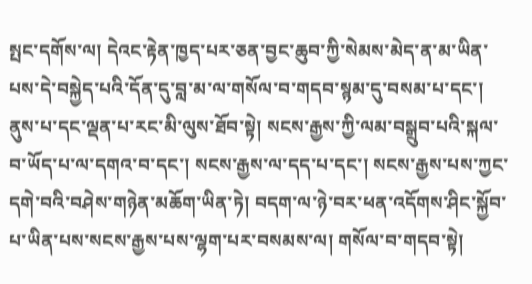སྤང་དགོས་ལ། དེའང་རྟེན་ཁྱད་པར་ཅན་བྱང་ཆུབ་ཀྱི་སེམས་མེད་ན་མ་ཡིན་པས་དེ་བསྐྱེད་པའི་དོན་དུ་བླ་མ་ལ་གསོལ་བ་གདབ་སྙམ་དུ་བསམ་པ་དང་། ནུས་པ་དང་ལྡན་པ་རང་མི་ལུས་ཐོབ་སྟེ། སངས་རྒྱས་ཀྱི་ལམ་བསྒྲུབ་པའི་སྐལ་བ་ཡོད་པ་ལ་དགའ་བ་དང་། སངས་རྒྱས་ལ་དད་པ་དང་། སངས་རྒྱས་པས་ཀྱང་དགེ་བའི་བཤེས་གཉེན་མཆོག་ཡིན་ཏེ། བདག་ལ་ཉེ་བར་ཕན་འདོགས་ཤིང་སྐྱོབ་པ་ཡིན་པས་སངས་རྒྱས་པས་ལྷག་པར་བསམས་ལ། གསོལ་བ་གདབ་སྟེ།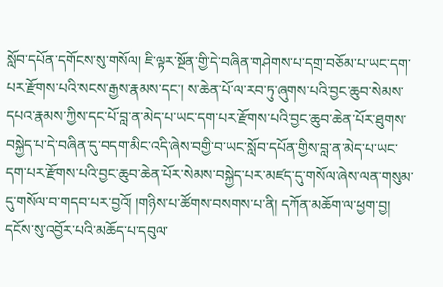སློབ་དཔོན་དགོངས་སུ་གསོལ། ཇི་ལྟར་སྔོན་གྱི་དེ་བཞིན་གཤེགས་པ་དགྲ་བཅོམ་པ་ཡང་དག་པར་རྫོགས་པའི་སངས་རྒྱས་རྣམས་དང་། ས་ཆེན་པོ་ལ་རབ་ཏུ་ཞུགས་པའི་བྱང་ཆུབ་སེམས་དཔའ་རྣམས་ཀྱིས་དང་པོ་བླ་ན་མེད་པ་ཡང་དག་པར་རྫོགས་པའི་བྱང་ཆུབ་ཆེན་པོར་ཐུགས་བསྐྱེད་པ་དེ་བཞིན་དུ་བདག་མིང་འདི་ཞེས་བགྱི་བ་ཡང་སློབ་དཔོན་གྱིས་བླ་ན་མེད་པ་ཡང་དག་པར་རྫོགས་པའི་བྱང་ཆུབ་ཆེན་པོར་སེམས་བསྐྱེད་པར་མཛད་དུ་གསོལ་ཞེས་ལན་གསུམ་དུ་གསོལ་བ་གདབ་པར་བྱའོ། །གཉིས་པ་ཚོགས་བསགས་པ་ནི། དཀོན་མཆོག་ལ་ཕྱག་བྱ། དངོས་སུ་འབྱོར་པའི་མཆོད་པ་དབུལ་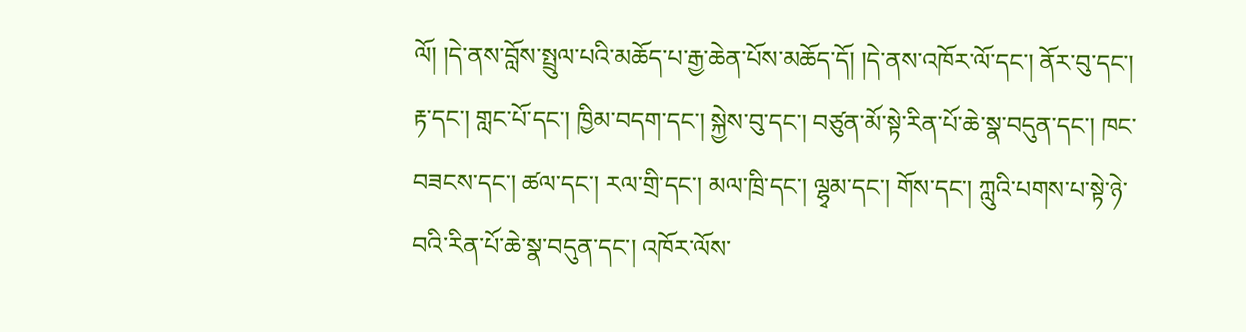ལོ། །དེ་ནས་བློས་སྤྲུལ་པའི་མཆོད་པ་རྒྱ་ཆེན་པོས་མཆོད་དོ། །དེ་ནས་འཁོར་ལོ་དང་། ནོར་བུ་དང་། རྟ་དང་། གླང་པོ་དང་། ཁྱིམ་བདག་དང་། སྐྱེས་བུ་དང་། བཙུན་མོ་སྟེ་རིན་པོ་ཆེ་སྣ་བདུན་དང་། ཁང་བཟངས་དང་། ཚལ་དང་། རལ་གྲི་དང་། མལ་ཁྲི་དང་། ལྷྭམ་དང་། གོས་དང་། ཀླུའི་པགས་པ་སྟེ་ཉེ་བའི་རིན་པོ་ཆེ་སྣ་བདུན་དང་། འཁོར་ལོས་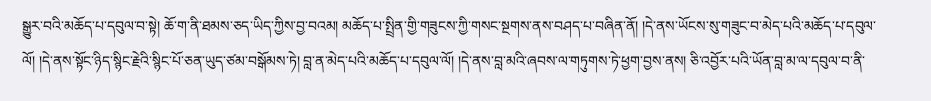སྒྱུར་བའི་མཆོད་པ་དབུལ་བ་སྟེ། ཆོ་ག་ནི་ཐམས་ཅད་ཡིད་ཀྱིས་བྱ་བའམ། མཆོད་པ་སྤྲིན་གྱི་གཟུངས་ཀྱི་གསང་སྔགས་ནས་བཤད་པ་བཞིན་ནོ། །དེ་ནས་ཡོངས་སུ་གཟུང་བ་མེད་པའི་མཆོད་པ་དབུལ་ལོ། །དེ་ནས་སྟོང་ཉིད་སྙིང་རྗེའི་སྙིང་པོ་ཅན་ཡུད་ཙམ་བསྒོམས་ཏེ། བླ་ན་མེད་པའི་མཆོད་པ་དབུལ་ལོ། །དེ་ནས་བླ་མའི་ཞབས་ལ་གཏུགས་ཏེ་ཕྱག་བྱས་ནས། ཅི་འབྱོར་པའི་ཡོན་བླ་མ་ལ་དབུལ་བ་ནི་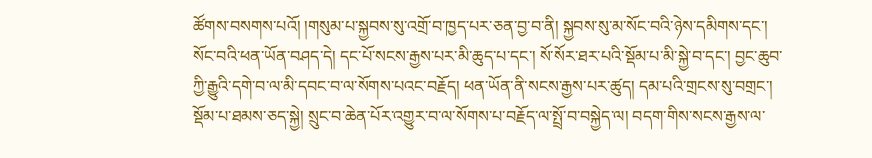ཚོགས་བསགས་པའོ། །གསུམ་པ་སྐྱབས་སུ་འགྲོ་བ་ཁྱད་པར་ཅན་བྱ་བ་ནི། སྐྱབས་སུ་མ་སོང་བའི་ཉེས་དམིགས་དང་། སོང་བའི་ཕན་ཡོན་བཤད་དེ། དང་པོ་སངས་རྒྱས་པར་མི་ཆུད་པ་དང་། སོ་སོར་ཐར་པའི་སྡོམ་པ་མི་སྐྱེ་བ་དང་། བྱང་ཆུབ་ཀྱི་རྒྱུའི་དགེ་བ་ལ་མི་དབང་བ་ལ་སོགས་པའང་བརྗོད། ཕན་ཡོན་ནི་སངས་རྒྱས་པར་ཚུད། དམ་པའི་གྲངས་སུ་བགྲང་། སྡོམ་པ་ཐམས་ཅད་སྐྱེ། སྲུང་བ་ཆེན་པོར་འགྱུར་བ་ལ་སོགས་པ་བརྗོད་ལ་སྤྲོ་བ་བསྐྱེད་ལ། བདག་གིས་སངས་རྒྱས་ལ་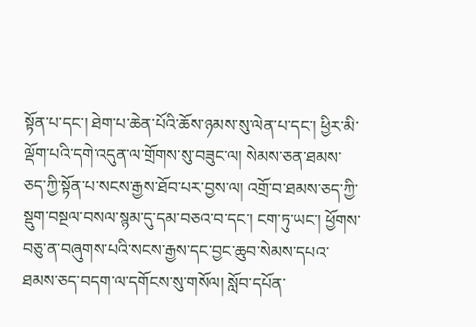སྟོན་པ་དང་། ཐེག་པ་ཆེན་པོའི་ཆོས་ཉམས་སུ་ལེན་པ་དང་། ཕྱིར་མི་ལྡོག་པའི་དགེ་འདུན་ལ་གྲོགས་སུ་བཟུང་ལ། སེམས་ཅན་ཐམས་ཅད་ཀྱི་སྟོན་པ་སངས་རྒྱས་ཐོབ་པར་བྱས་ལ། འགྲོ་བ་ཐམས་ཅད་ཀྱི་སྡུག་བསྔལ་བསལ་སྙམ་དུ་དམ་བཅའ་བ་དང་། ངག་ཏུ་ཡང་། ཕྱོགས་བཅུ་ན་བཞུགས་པའི་སངས་རྒྱས་དང་བྱང་ཆུབ་སེམས་དཔའ་ཐམས་ཅད་བདག་ལ་དགོངས་སུ་གསོལ། སློབ་དཔོན་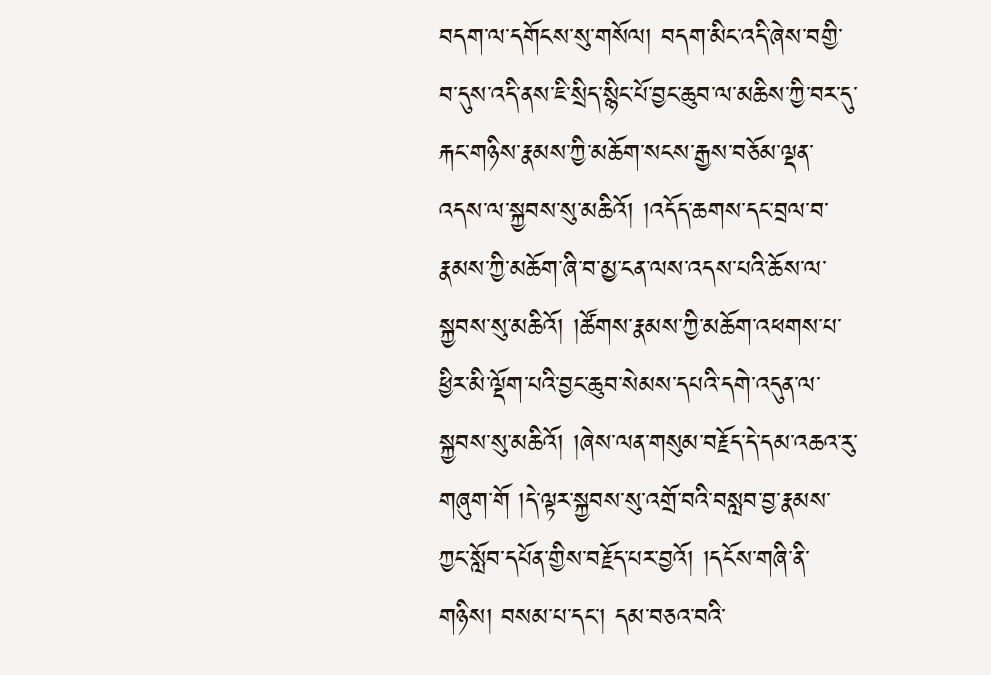བདག་ལ་དགོངས་སུ་གསོལ། བདག་མིང་འདི་ཞེས་བགྱི་བ་དུས་འདི་ནས་ཇི་སྲིད་སྙིང་པོ་བྱང་ཆུབ་ལ་མཆིས་ཀྱི་བར་དུ་རྐང་གཉིས་རྣམས་ཀྱི་མཆོག་སངས་རྒྱས་བཅོམ་ལྡན་འདས་ལ་སྐྱབས་སུ་མཆིའོ། །འདོད་ཆགས་དང་བྲལ་བ་རྣམས་ཀྱི་མཆོག་ཞི་བ་མྱ་ངན་ལས་འདས་པའི་ཆོས་ལ་སྐྱབས་སུ་མཆིའོ། །ཚོགས་རྣམས་ཀྱི་མཆོག་འཕགས་པ་ཕྱིར་མི་ལྡོག་པའི་བྱང་ཆུབ་སེམས་དཔའི་དགེ་འདུན་ལ་སྐྱབས་སུ་མཆིའོ། །ཞེས་ལན་གསུམ་བརྗོད་དེ་དམ་འཆའ་རུ་གཞུག་གོ །དེ་ལྟར་སྐྱབས་སུ་འགྲོ་བའི་བསླབ་བྱ་རྣམས་ཀྱང་སློབ་དཔོན་གྱིས་བརྗོད་པར་བྱའོ། །དངོས་གཞི་ནི་གཉིས། བསམ་པ་དང་། དམ་བཅའ་བའི་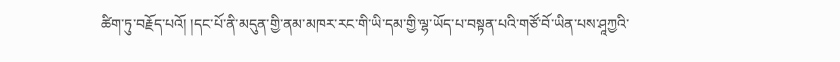ཚིག་ཏུ་བརྗོད་པའོ། །དང་པོ་ནི་མདུན་གྱི་ནམ་མཁར་རང་གི་ཡི་དམ་གྱི་ལྷ་ཡོད་པ་བསྟན་པའི་གཙོ་བོ་ཡིན་པས་ཤཱཀྱའི་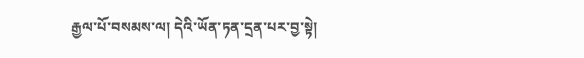རྒྱལ་པོ་བསམས་ལ། དེའི་ཡོན་ཏན་དྲན་པར་བྱ་སྟེ།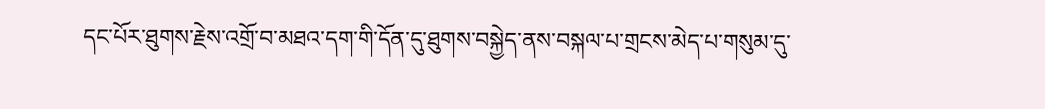དང་པོར་ཐུགས་རྗེས་འགྲོ་བ་མཐའ་དག་གི་དོན་དུ་ཐུགས་བསྐྱེད་ནས་བསྐལ་པ་གྲངས་མེད་པ་གསུམ་དུ་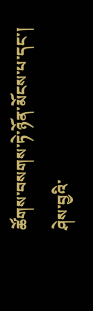ཚོགས་བསགས་ཏེ་ཉོན་མོངས་པ་དང་། ཤེས་བྱའི་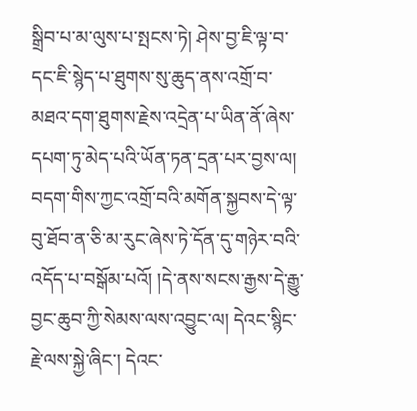སྒྲིབ་པ་མ་ལུས་པ་སྤངས་ཏེ། ཤེས་བྱ་ཇི་ལྟ་བ་དང་ཇི་སྙེད་པ་ཐུགས་སུ་ཆུད་ནས་འགྲོ་བ་མཐའ་དག་ཐུགས་རྗེས་འདྲེན་པ་ཡིན་ནོ་ཞེས་དཔག་ཏུ་མེད་པའི་ཡོན་ཏན་དྲན་པར་བྱས་ལ། བདག་གིས་ཀྱང་འགྲོ་བའི་མགོན་སྐྱབས་དེ་ལྟ་བུ་ཐོབ་ན་ཅི་མ་རུང་ཞེས་ཏེ་དོན་དུ་གཉེར་བའི་འདོད་པ་བསྒོམ་པའོ། །དེ་ནས་སངས་རྒྱས་དེ་རྒྱུ་བྱང་ཆུབ་ཀྱི་སེམས་ལས་འབྱུང་ལ། དེའང་སྙིང་རྗེ་ལས་སྐྱེ་ཞིང་། དེའང་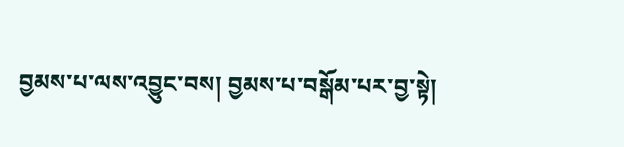བྱམས་པ་ལས་འབྱུང་བས། བྱམས་པ་བསྒོམ་པར་བྱ་སྟེ།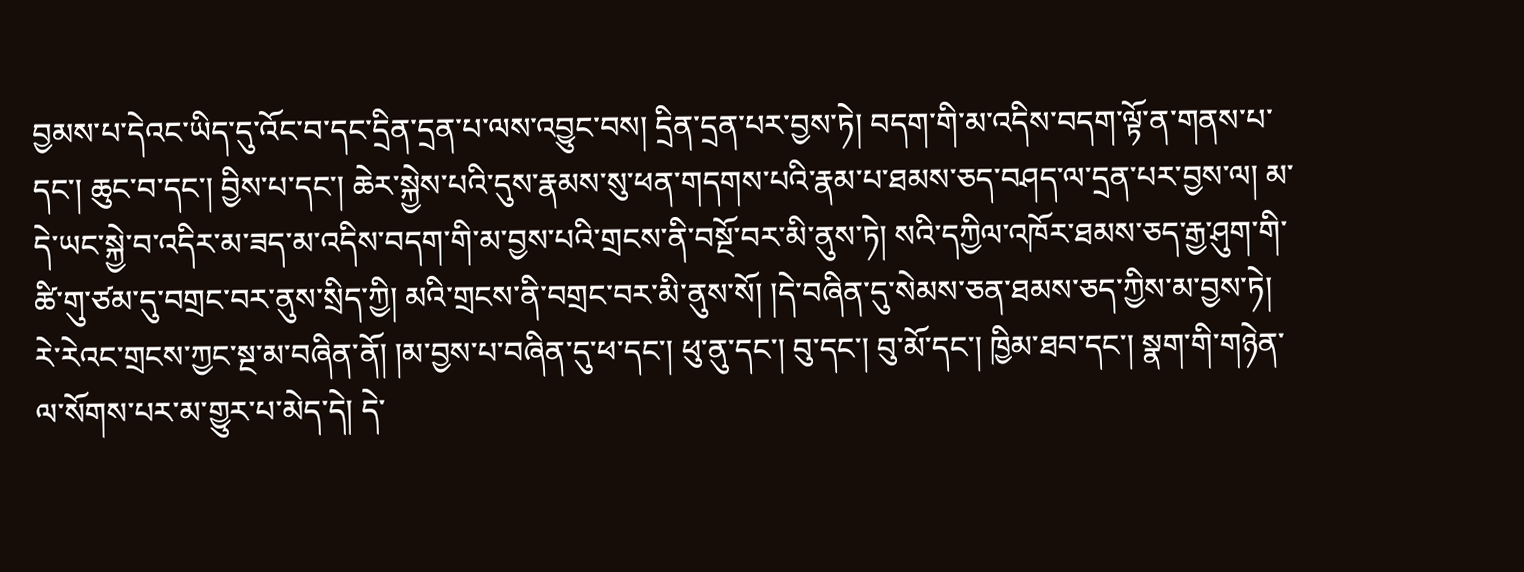བྱམས་པ་དེའང་ཡིད་དུ་འོང་བ་དང་དྲིན་དྲན་པ་ལས་འབྱུང་བས། དྲིན་དྲན་པར་བྱས་ཏེ། བདག་གི་མ་འདིས་བདག་ལྟོ་ན་གནས་པ་དང་། ཆུང་བ་དང་། བྱིས་པ་དང་། ཆེར་སྐྱེས་པའི་དུས་རྣམས་སུ་ཕན་གདགས་པའི་རྣམ་པ་ཐམས་ཅད་བཤད་ལ་དྲན་པར་བྱས་ལ། མ་དེ་ཡང་སྐྱེ་བ་འདིར་མ་ཟད་མ་འདིས་བདག་གི་མ་བྱས་པའི་གྲངས་ནི་བསྔོ་བར་མི་ནུས་ཏེ། སའི་དཀྱིལ་འཁོར་ཐམས་ཅད་རྒྱ་ཤུག་གི་ཚི་གུ་ཙམ་དུ་བགྲང་བར་ནུས་སྲིད་ཀྱི། མའི་གྲངས་ནི་བགྲང་བར་མི་ནུས་སོ། །དེ་བཞིན་དུ་སེམས་ཅན་ཐམས་ཅད་ཀྱིས་མ་བྱས་ཏེ། རེ་རེའང་གྲངས་ཀྱང་སྔ་མ་བཞིན་ནོ། །མ་བྱས་པ་བཞིན་དུ་ཕ་དང་། ཕུ་ནུ་དང་། བུ་དང་། བུ་མོ་དང་། ཁྱིམ་ཐབ་དང་། སྣག་གི་གཉེན་ལ་སོགས་པར་མ་གྱུར་པ་མེད་དེ། དེ་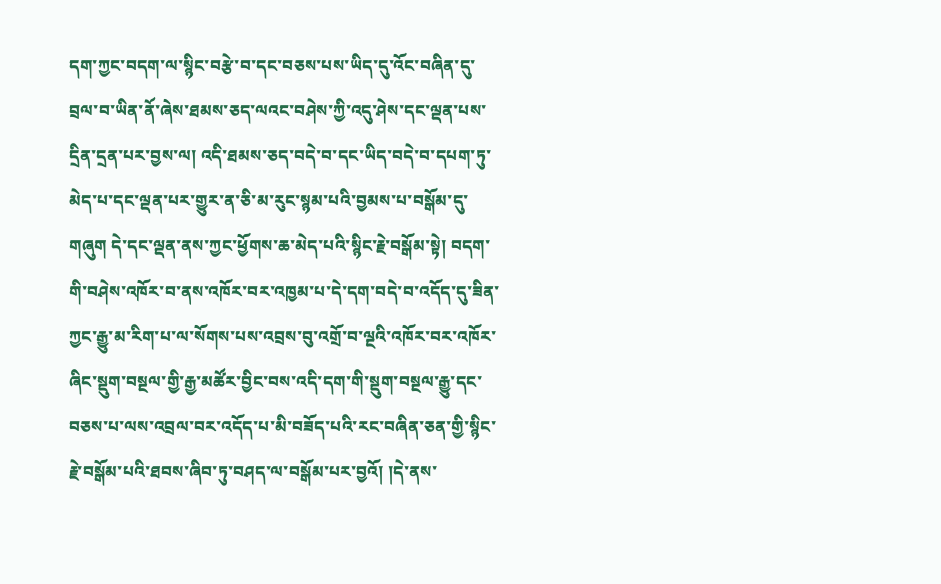དག་ཀྱང་བདག་ལ་སྙིང་བརྩེ་བ་དང་བཅས་པས་ཡིད་དུ་འོང་བཞིན་དུ་བྲལ་བ་ཡིན་ནོ་ཞེས་ཐམས་ཅད་ལའང་བཤེས་ཀྱི་འདུ་ཤེས་དང་ལྡན་པས་དྲིན་དྲན་པར་བྱས་ལ། འདི་ཐམས་ཅད་བདེ་བ་དང་ཡིད་བདེ་བ་དཔག་ཏུ་མེད་པ་དང་ལྡན་པར་གྱུར་ན་ཅི་མ་རུང་སྙམ་པའི་བྱམས་པ་བསྒོམ་དུ་གཞུག དེ་དང་ལྡན་ནས་ཀྱང་ཕྱོགས་ཆ་མེད་པའི་སྙིང་རྗེ་བསྒོམ་སྟེ། བདག་གི་བཤེས་འཁོར་བ་ནས་འཁོར་བར་འཁྱམ་པ་དེ་དག་བདེ་བ་འདོད་དུ་ཟིན་ཀྱང་རྒྱུ་མ་རིག་པ་ལ་སོགས་པས་འབྲས་བུ་འགྲོ་བ་ལྔའི་འཁོར་བར་འཁོར་ཞིང་སྡུག་བསྔལ་གྱི་རྒྱ་མཚོར་བྱིང་བས་འདི་དག་གི་སྡུག་བསྔལ་རྒྱུ་དང་བཅས་པ་ལས་འབྲལ་བར་འདོད་པ་མི་བཟོད་པའི་རང་བཞིན་ཅན་གྱི་སྙིང་རྗེ་བསྒོམ་པའི་ཐབས་ཞིབ་ཏུ་བཤད་ལ་བསྒོམ་པར་བྱའོ། །དེ་ནས་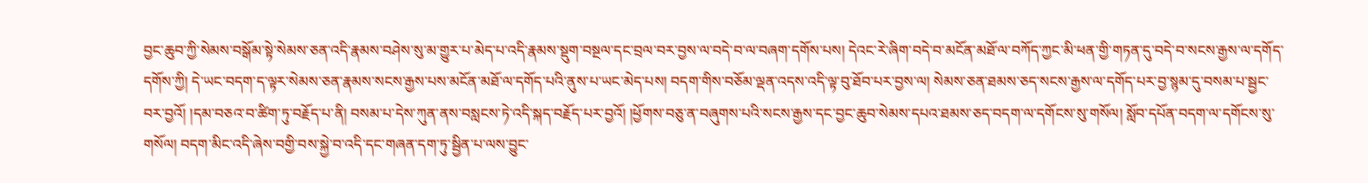བྱང་ཆུབ་ཀྱི་སེམས་བསྒོམ་སྟེ་སེམས་ཅན་འདི་རྣམས་བཤེས་སུ་མ་གྱུར་པ་མེད་པ་འདི་རྣམས་སྡུག་བསྔལ་དང་བྲལ་བར་བྱས་ལ་བདེ་བ་ལ་བཞག་དགོས་པས། དེའང་རེ་ཞིག་བདེ་བ་མངོན་མཐོ་ལ་བཀོད་ཀྱང་མི་ཕན་གྱི་གཏན་དུ་བདེ་བ་སངས་རྒྱས་ལ་དགོད་དགོས་ཀྱི། དེ་ཡང་བདག་ད་ལྟར་སེམས་ཅན་རྣམས་སངས་རྒྱས་པས་མངོན་མཐོ་ལ་དགོད་པའི་ནུས་པ་ཡང་མེད་པས། བདག་གིས་བཅོམ་ལྡན་འདས་འདི་ལྟ་བུ་ཐོབ་པར་བྱས་ལ། སེམས་ཅན་ཐམས་ཅད་སངས་རྒྱས་ལ་དགོད་པར་བྱ་སྙམ་དུ་བསམ་པ་སྦྱང་བར་བྱའོ། །དམ་བཅའ་བ་ཚིག་ཏུ་བརྗོད་པ་ནི། བསམ་པ་དེས་ཀུན་ནས་བསླངས་ཏེ་འདི་སྐད་བརྗོད་པར་བྱའོ། །ཕྱོགས་བཅུ་ན་བཞུགས་པའི་སངས་རྒྱས་དང་བྱང་ཆུབ་སེམས་དཔའ་ཐམས་ཅད་བདག་ལ་དགོངས་སུ་གསོལ། སློབ་དཔོན་བདག་ལ་དགོངས་སུ་གསོལ། བདག་མིང་འདི་ཞེས་བགྱི་བས་སྐྱེ་བ་འདི་དང་གཞན་དག་ཏུ་སྦྱིན་པ་ལས་བྱུང་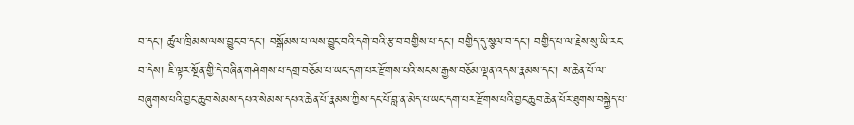བ་དང་། ཚུལ་ཁྲིམས་ལས་བྱུང་བ་དང་། བསྒོམས་པ་ལས་བྱུང་བའི་དགེ་བའི་རྩ་བ་བགྱིས་པ་དང་། བགྱིད་དུ་སྩལ་བ་དང་། བགྱིད་པ་ལ་རྗེས་སུ་ཡི་རང་བ་དེས། ཇི་ལྟར་སྔོན་གྱི་དེ་བཞིན་གཤེགས་པ་དགྲ་བཅོམ་པ་ཡང་དག་པར་རྫོགས་པའི་སངས་རྒྱས་བཅོམ་ལྡན་འདས་རྣམས་དང་། ས་ཆེན་པོ་ལ་བཞུགས་པའི་བྱང་ཆུབ་སེམས་དཔའ་སེམས་དཔའ་ཆེན་པོ་རྣམས་ཀྱིས་དང་པོ་བླ་ན་མེད་པ་ཡང་དག་པར་རྫོགས་པའི་བྱང་ཆུབ་ཆེན་པོར་ཐུགས་བསྐྱེད་པ་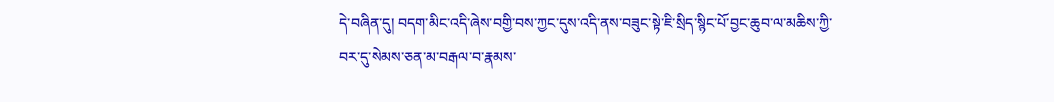དེ་བཞིན་དུ། བདག་མིང་འདི་ཞེས་བགྱི་བས་ཀྱང་དུས་འདི་ནས་བཟུང་སྟེ་ཇི་སྲིད་སྙིང་པོ་བྱང་ཆུབ་ལ་མཆིས་ཀྱི་བར་དུ་སེམས་ཅན་མ་བརྒལ་བ་རྣམས་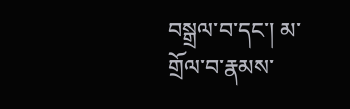བསྒྲལ་བ་དང་། མ་གྲོལ་བ་རྣམས་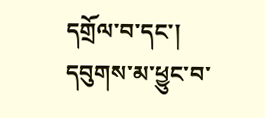དགྲོལ་བ་དང་། དབུགས་མ་ཕྱུང་བ་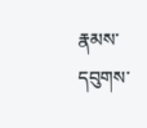རྣམས་དབུགས་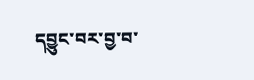དབྱུང་བར་བྱ་བ་